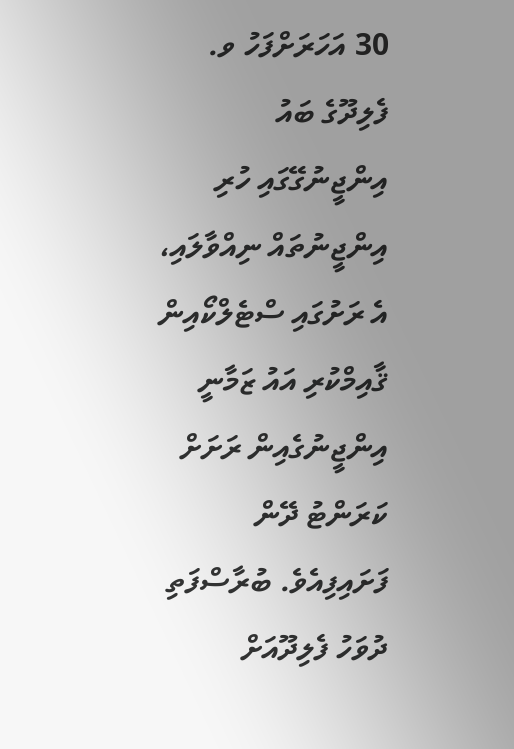30 އަހަރަށްފަހު ވ. ފެލިދޫގެ ބައު އިންޖީނުގޭގައި ހުރި އިންޖީނުތައް ނިއްވާލައި، އެ ރަށުގައި ސްޓެލްކޯއިން ޤާއިމްކުރި އައު ޒަމާނީ އިންޖީނުގެއިން ރަށަށް ކަރަންޓު ދޭން ފަށައިފިއެވެ. ބުރާސްފަތި ދުވަހު ފެލިދޫއަށް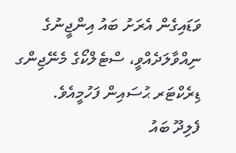ވަޑައިގެން އެރަށު ބައު އިންޖީނުގެ ނިއްވާލަދެއްވީ، ސްޓެލްކޯގެ މެނޭޖިންގ ޑިރެކްޓަރ ޙުސައިން ފަހުމީއެވެ.
ފެލިދޫ ބައު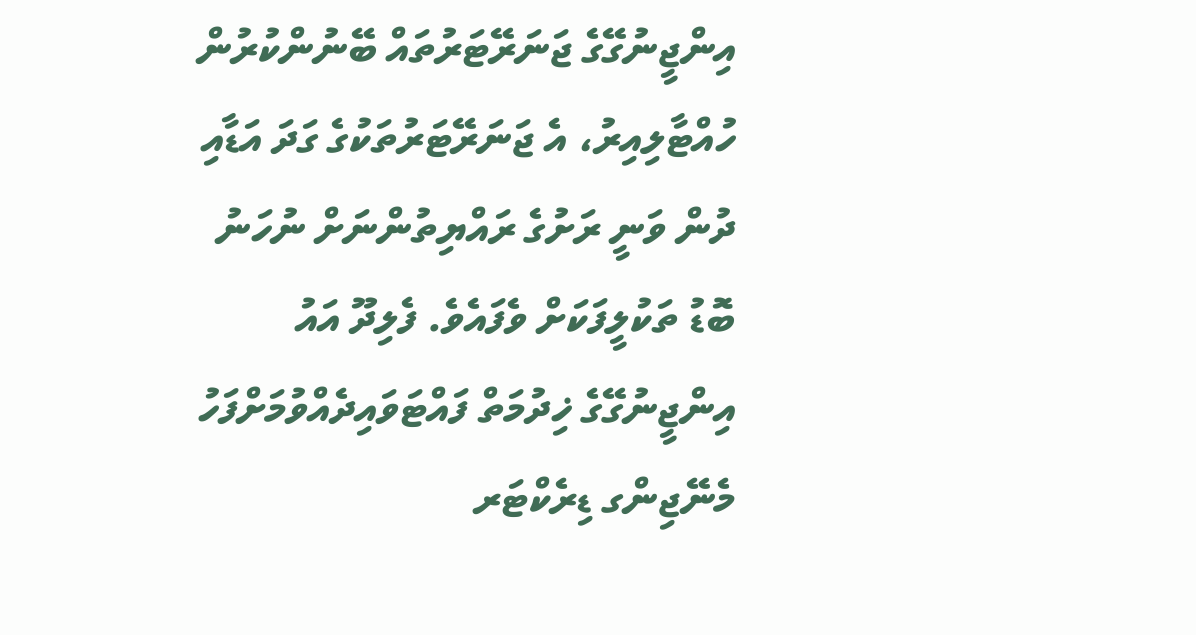އިންޖީނުގޭގެ ޖަނަރޭޓަރުތައް ބޭނުންކުރުން ހުއްޓާލިއިރު، އެ ޖަނަރޭޓަރުތަކުގެ ގަދަ އަޑާއި ދުން ވަނީ ރަށުގެ ރައްޔިތުންނަށް ނުހަނު ބޮޑު ތަކުލީފަކަށް ވެފައެވެ. ފެލިދޫ އައު އިންޖީނުގޭގެ ޚިދުމަތް ފައްޓަވައިދެއްވުމަށްފަހު މެނޭޖިންގ ޑިރެކްޓަރ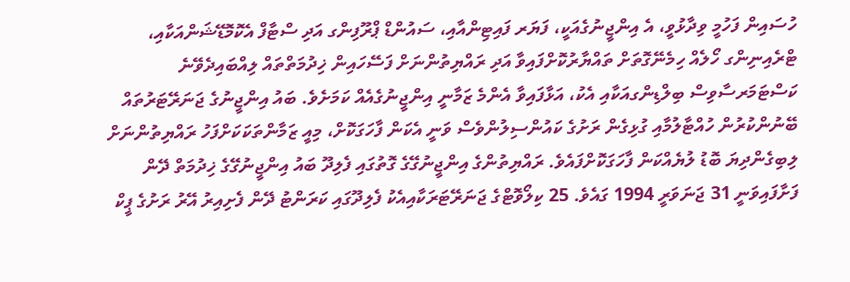ހުސައިން ފަހުމީ ވިދާޅުވީ، އެ އިންޖީނުގެއަކީ، ފަޔަރ ފައިޓިންއާއި، ސައުންޑް ޕްރޫފިންގ އަދި ސްޓާފް އެކޮމޮޑޭޝަންއަކާއި، ޓްރެއިނިންގ ހޯލެއް ހިމެނޭގޮތަށް ތައްޔާރުކޮށްފައިވާ އަދި ރައްޔިތުންނަށް ފަސޭހައިން ޚިދުމަތްތައް ލިއްބައިދެވޭނެ ކަސްޓަމަރސާވިސް ބިލްޑިންގއަކާއި އެކު، އަޅާފައިވާ އެންމެ ޒަމާނީ އިންޖީނުގެއެއް ކަމަށެވެ. ބައު އިންޖީނުގެ ޖަނަރޭޓަރުތައް ބޭނުންކުރުން ހުއްޓާލުމާއި ގުޅިގެން ރަށުގެ ކައުންސިލުންވެސް ވަނީ އެކަން ފާހަގަކޮށް، މިއީ ޒަމާންތަކަކަށްފަހު ރައްޔިތުންނަށް ލިބިގެންދިޔަ ބޮޑު ލުޔެއްކަން ފާހަގަކޮށްފައެވެ. ރައްޔިތުންގެ އިންޖީނުގޭގެ ގޮތުގައި ފެލިދޫ ބައު އިންޖީނުގޭގެ ޚިދުމަތް ދޭން ފަށާފައިވަނީ 31 ޖަނަވަރީ 1994 ގައެވެ. 25 ކިލޯވޮޓްގެ ޖަނަރޭޓަރަކާއިއެކު ފެލިދޫގައި ކަރަންޓު ދޭން ފެށިއިރު އޭރު ރަށުގެ ޕީކް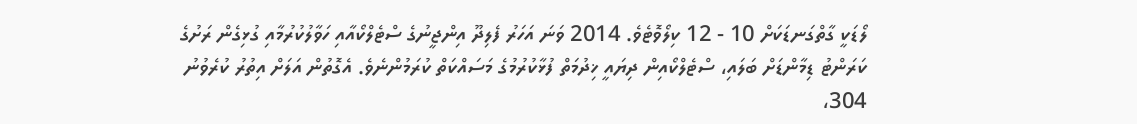ލޯޑަކީ ގާތްގަނޑަކަށް 10 - 12 ކިލޯވޮޓެވެ. 2014 ވަނަ އަހަރު ފެލިދޫ އިންޖީނުގެ ސްޓެލްކޯއާއި ހަވާލުކުރުމާއި ގުޅިގެން ރަށުގެ ކަރަންޓު ޑިމާންޑަށް ބަލައި، ސްޓެލްކޯއިން ދިޔައީ ޚިދުމަތް ފުޅާކުރުމުގެ މަސައްކަތް ކުރަމުންނެވެ. އެގޮތުން އަލަށް އިތުރު ކުރެވުނު 304،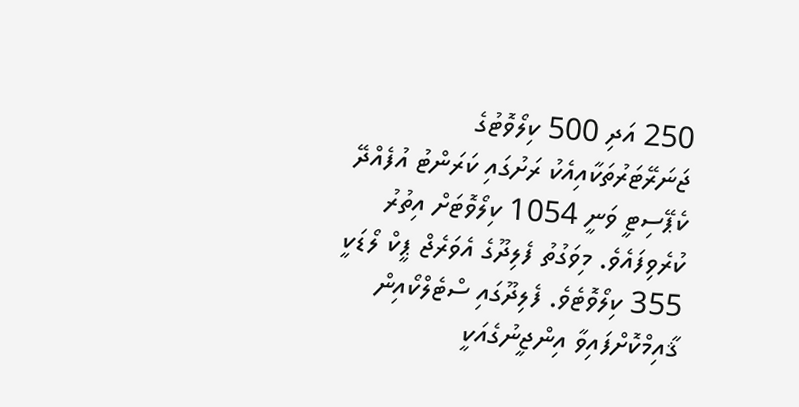250 އަދި 500 ކިލޯވޮޓުގެ ޖަނަރޭޓަރުތަކާއިއެކު ރަށުގައި ކަރަންޓު އުފެއްދޭ ކެޕޭސިޓީ ވަނީ 1054 ކިލޯވޮޓަށް އިތުރު ކުރެވިފައެވެ. މިވަގުތު ފެލިދޫގެ އެވަރެޖް ޕީކް ލޯޑަކީ 355 ކިލޯވޮޓެވެ. ފެލިދޫގައި ސްޓެލްކޯއިން ޤާއިމްކޮށްފައިވާ އިންޖީނުގެއަކީ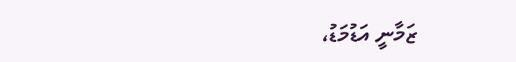ޒަމާނީ އަޑުމަޑު،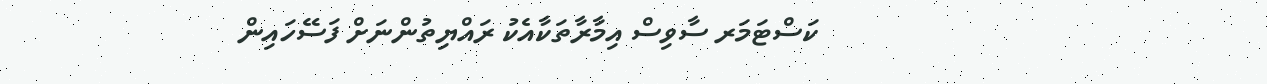ކަސްޓަމަރ ސާވިސް އިމާރާތަކާއެކު ރައްޔިތުންނަށް ފަސޭހައިން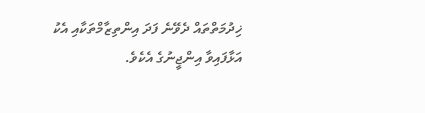ޚިދުމަތްތައް ދެވޭނެ ފަދަ އިންތިޒާމްތަކާއި އެކު އަޅާފައިވާ އިންޖީނުގެ އެކެވެ.